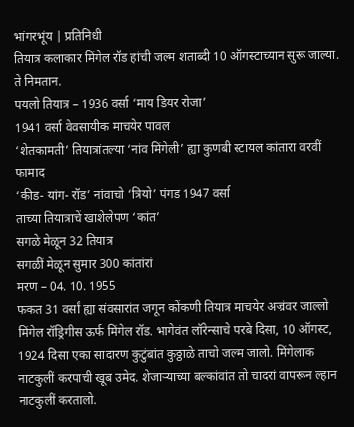भांगरभूंय | प्रतिनिधी
तियात्र कलाकार मिंगेल रॉड हांची जल्म शताब्दी 10 ऑगस्टाच्यान सुरू जाल्या. ते निमतान.
पयलो तियात्र – 1936 वर्सा ‘माय डियर रोजा’
1941 वर्सा वेवसायीक माचयेर पावल
‘शेतकामती’ तियात्रांतल्या ‘नांव मिंगेली’ ह्या कुणबी स्टायल कांतारा वरवीं फामाद
‘कीड- यांग- रॉड’ नांवाचो ‘त्रियो’ पंगड 1947 वर्सा
ताच्या तियात्राचें खाशेलेपण ‘कांत’
सगळे मेळून 32 तियात्र
सगळीं मेळून सुमार 300 कांतांरां
मरण – 04. 10. 1955
फकत 31 वर्सां ह्या संवसारांत जगून कोंकणी तियात्र माचयेर अज्रंवर जाल्लो मिंगेल रॉड्रिगीस ऊर्फ मिंगेल रॉड. भागेवंत लॉरेन्साचे परबे दिसा, 10 ऑगस्ट, 1924 दिसा एका सादारण कुटुंबांत कुठ्ठाळे ताचो जल्म जालो. मिंगेलाक नाटकुलीं करपाची खूब उमेद. शेजाऱ्याच्या बल्कांवांत तो चादरां वापरून ल्हान नाटकुलीं करतालो.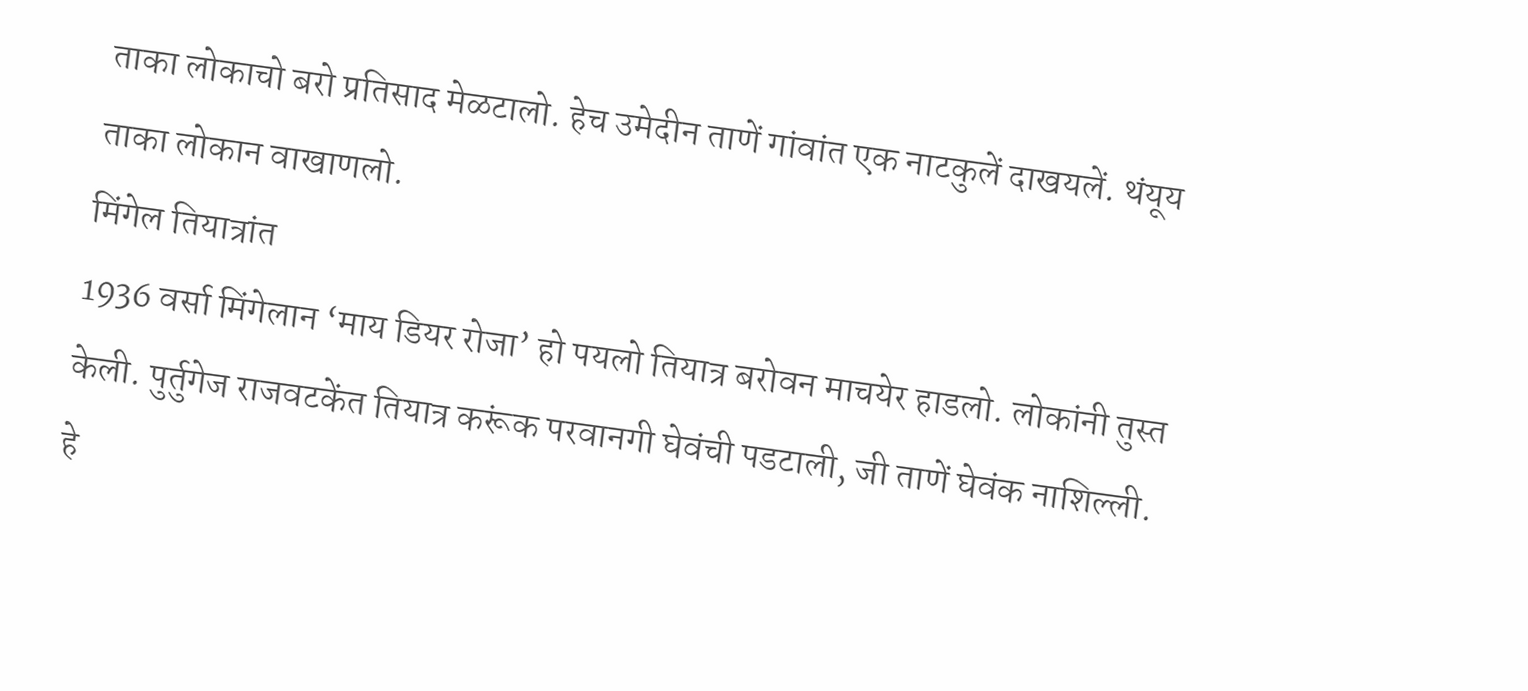ताका लोकाचो बरो प्रतिसाद मेळटालो. हेच उमेदीन ताणें गांवांत एक नाटकुलें दाखयलें. थंयूय ताका लोकान वाखाणलो.
मिंगेल तियात्रांत
1936 वर्सा मिंगेलान ‘माय डियर रोजा’ हो पयलो तियात्र बरोवन माचयेर हाडलो. लोकांनी तुस्त केली. पुर्तुगेज राजवटकेंत तियात्र करूंक परवानगी घेवंची पडटाली, जी ताणें घेवंक नाशिल्ली. हे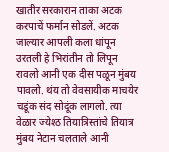खातीर सरकारान ताका अटक करपाचें फर्मान सोडलें. अटक जाल्यार आपली कला धांपून उरतली हे भिरांतीन तो लिपून रावलो आनी एक दीस पळून मुंबय पावलो. थंय तो वेवसायीक माचयेर चडूंक संद सोदूंक लागलो. त्या वेळार ज्येश्ठ तियात्रिस्तांचे तियात्र मुंबय नेटान चलताले आनी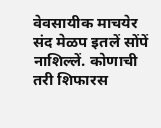वेवसायीक माचयेर संद मेळप इतलें सोंपें नाशिल्लें. कोणाची तरी शिफारस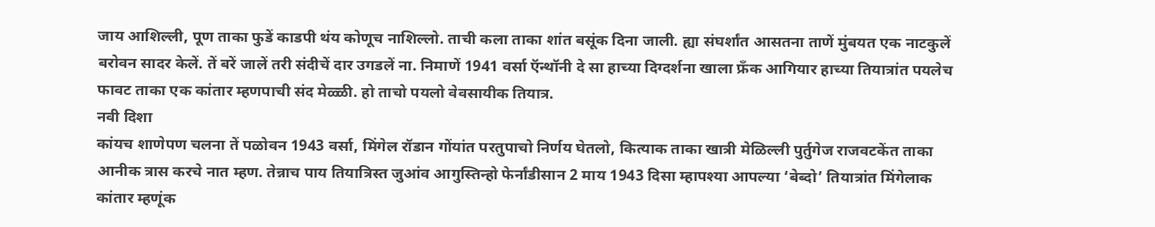जाय आशिल्ली, पूण ताका फुडें काडपी थंय कोणूच नाशिल्लो. ताची कला ताका शांत बसूंक दिना जाली. ह्या संघर्शांत आसतना ताणें मुंबयत एक नाटकुलें बरोवन सादर केलें. तें बरें जालें तरी संदीचें दार उगडलें ना. निमाणें 1941 वर्सा ऍन्थॉनी दे सा हाच्या दिग्दर्शना खाला फ्रँक आगियार हाच्या तियात्रांत पयलेच फावट ताका एक कांतार म्हणपाची संद मेळ्ळी. हो ताचो पयलो वेवसायीक तियात्र.
नवी दिशा
कांयच शाणेपण चलना तें पळोवन 1943 वर्सा, मिंगेल रॉडान गोंयांत परतुपाचो निर्णय घेतलो, कित्याक ताका खात्री मेळिल्ली पुर्तुगेज राजवटकेंत ताका आनीक त्रास करचे नात म्हण. तेन्नाच पाय तियात्रिस्त जुआंव आगुस्तिन्हो फेर्नांडीसान 2 माय 1943 दिसा म्हापश्या आपल्या ‘बेब्दो’ तियात्रांत मिंगेलाक कांतार म्हणूंक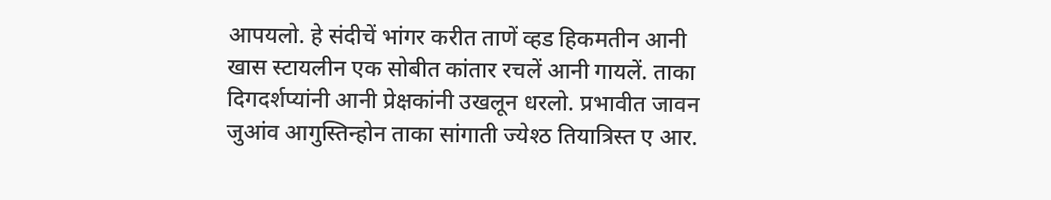आपयलो. हे संदीचें भांगर करीत ताणें व्हड हिकमतीन आनी खास स्टायलीन एक सोबीत कांतार रचलें आनी गायलें. ताका दिगदर्शप्यांनी आनी प्रेक्षकांनी उखलून धरलो. प्रभावीत जावन जुआंव आगुस्तिन्होन ताका सांगाती ज्येश्ठ तियात्रिस्त ए आर.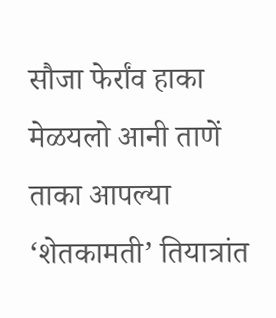सौजा फेर्रांव हाका मेळयलो आनी ताणें ताका आपल्या ‘शेतकामती’ तियात्रांत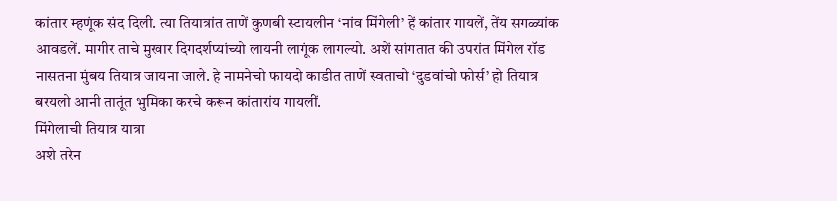कांतार म्हणूंक संद दिली. त्या तियात्रांत ताणें कुणबी स्टायलीन ‘नांव मिंगेली’ हें कांतार गायलें, तेंय सगळ्यांक आवडलें. मागीर ताचे मुखार दिगदर्शप्यांच्यो लायनी लागूंक लागल्यो. अशें सांगतात की उपरांत मिंगेल रॉड नासतना मुंबय तियात्र जायना जाले. हे नामनेचो फायदो काडीत ताणें स्वताचो ‘दुडवांचो फोर्स’ हो तियात्र बरयलो आनी तातूंत भुमिका करचे करून कांतारांय गायलीं.
मिंगेलाची तियात्र यात्रा
अशे तरेन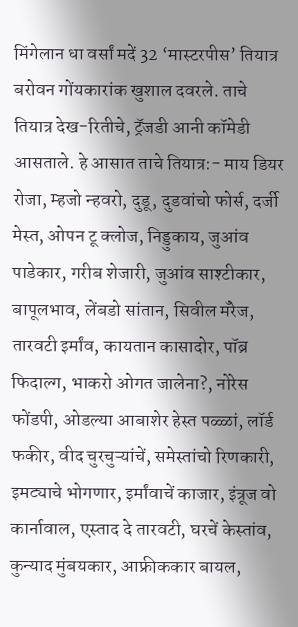मिंगेलान धा वर्सां मदें 32 ‘मास्टरपीस’ तियात्र बरोवन गोंयकारांक खुशाल दवरले. ताचे तियात्र देख-रितीचे, ट्रॅजडी आनी कॉमेडी आसताले. हे आसात ताचे तियात्र:- माय डियर रोजा, म्हजो न्हवरो, दुडू, दुडवांचो फोर्स, दर्जी मेस्त, ओपन टू क्लोज, निड्डुकाय, जुआंव पाडेकार, गरीब शेजारी, जुआंव साश्टीकार, बापूलभाव, लेंबडो सांतान, सिवील मॅरेज, तारवटी इर्मांव, कायतान कासादोर, पॉब्र फिदाल्ग, भाकरो ओगत जालेना?, नोरेस फोंडपी, ओडल्या आबाशेर हेस्त पळ्ळां, लॉर्ड फकीर, वीद चुरचुऱ्यांचें, समेस्तांचो रिणकारी, इमट्याचे भोगणार, इर्मांवाचें काजार, इंत्रूज वो कार्नावाल, एस्ताद दे तारवटी, घरचें केस्तांव, कुन्याद मुंबयकार, आफ्रीककार बायल,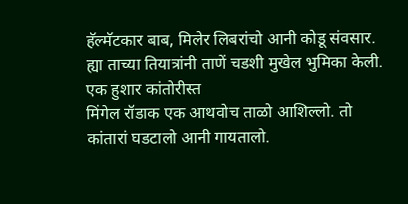हॅल्मॅटकार बाब, मिलेर लिबरांचो आनी कोडू संवसार. ह्या ताच्या तियात्रांनी ताणें चडशी मुखेल भुमिका केली.
एक हुशार कांतोरीस्त
मिंगेल रॉडाक एक आथवोच ताळो आशिल्लो. तो कांतारां घडटालो आनी गायतालो.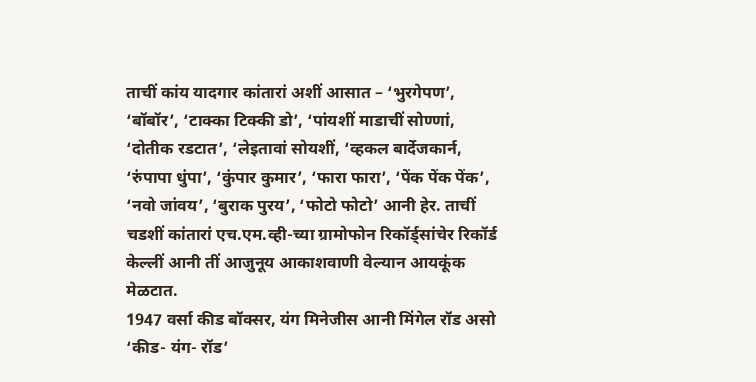ताचीं कांय यादगार कांतारां अशीं आसात – ‘भुरगेपण’, ‘बॉबॉर’, ‘टाक्का टिक्की डो’, ‘पांयशीं माडाचीं सोण्णां, ‘दोतीक रडटात’, ‘लेइतावां सोयशीं, ‘व्हकल बार्देजकार्न, ‘रुंपापा धुंपा’, ‘कुंपार कुमार’, ‘फारा फारा’, ‘पेंक पेंक पेंक’, ‘नवो जांवय’, ‘बुराक पुरय’, ‘फोटो फोटो’ आनी हेर. ताचीं चडशीं कांतारां एच.एम.व्ही-च्या ग्रामोफोन रिकॉर्ड्सांचेर रिकॉर्ड केल्लीं आनी तीं आजुनूय आकाशवाणी वेल्यान आयकूंक मेळटात.
1947 वर्सा कीड बॉक्सर, यंग मिनेजीस आनी मिंगेल रॉड असो ‘कीड- यंग- रॉड’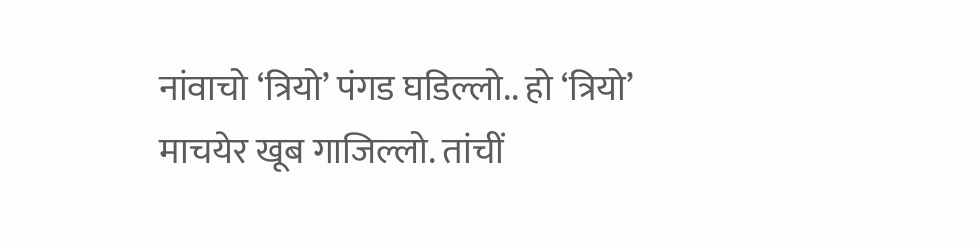नांवाचो ‘त्रियो’ पंगड घडिल्लो.. हो ‘त्रियो’ माचयेर खूब गाजिल्लो. तांचीं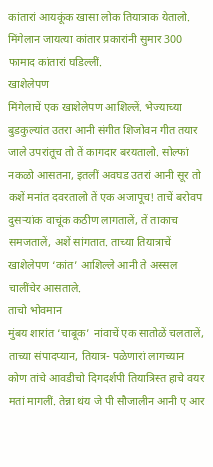कांतारां आयकूंक खासा लोक तियात्राक येतालो. मिंगेलान जायत्या कांतार प्रकारांनी सुमार 300 फामाद कांतारां घडिल्लीं.
खाशेलेपण
मिंगेलाचें एक खाशेलेपण आशिल्लें. भेज्याच्या बुडकुल्यांत उतरा आनी संगीत शिजोवन गीत तयार जाले उपरांतूच तो तें कागदार बरयतालो. सोल्फां नकळो आसतना, इतलीं अवघड उतरां आनी सूर तो कशें मनांत दवरतालो तें एक अजापूच! ताचें बरोवप दुसऱ्यांक वाचूंक कठीण लागतालें, तें ताकाच समजतालें, अशें सांगतात. ताच्या तियात्राचें खाशेलेपण ‘कांत’ आशिल्ले आनी ते अस्सल चालींचेर आसताले.
ताचो भोवमान
मुंबय शारांत ‘चाबूक’ नांवाचें एक सातोळें चलतालें, ताच्या संपादप्यान, तियात्र- पळेणारां लागच्यान कोण तांचे आवडीचो दिगदर्शपी तियात्रिस्त हाचे वयर मतां मागलीं. तेन्ना थंय जे पी सौजालीन आनी ए आर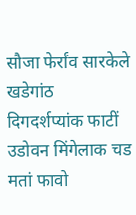सौजा फेर्रांव सारकेले खडेगांठ दिगदर्शप्यांक फाटीं उडोवन मिंगेलाक चड मतां फावो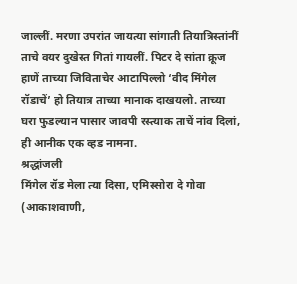जाल्लीं. मरणा उपरांत जायत्या सांगाती तियात्रिस्तांनीं ताचे वयर दुखेस्त गितां गायलीं. पिटर दे सांता क्रूज हाणें ताच्या जिविताचेर आटापिल्लो ‘वीद मिंगेल रॉडाचें’ हो तियात्र ताच्या मानाक दाखयलो. ताच्या घरा फुडल्यान पासार जावपी रस्त्याक ताचें नांव दिलां, ही आनीक एक व्हड नामना.
श्रद्धांजली
मिंगेल रॉड मेला त्या दिसा, एमिस्सोरा दे गोवा (आकाशवाणी,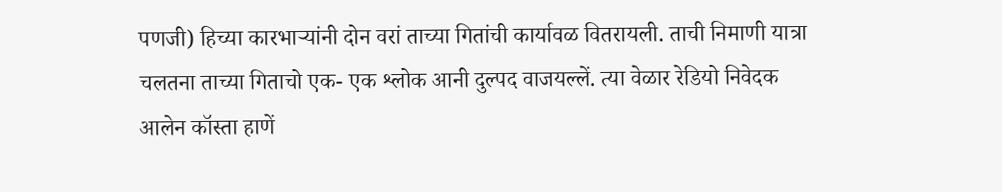पणजी) हिच्या कारभाऱ्यांनी दोन वरां ताच्या गितांची कार्यावळ वितरायली. ताची निमाणी यात्रा चलतना ताच्या गिताचो एक- एक श्लोक आनी दुल्पद वाजयल्लें. त्या वेळार रेडियो निवेदक आलेन कॉस्ता हाणें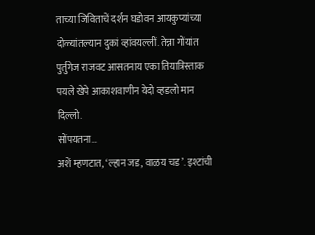ताच्या जिविताचें दर्शन घडोवन आयकुप्यांच्या दोळ्यांतल्यान दुकां व्हांवयल्लीं. तेन्ना गोंयांत पुर्तुगेज राजवट आसतनाय एका तियात्रिस्ताक पयले खेपे आकाशवाणीन येदो व्हडलो मान दिल्लो.
सोंपयतना…
अशें म्हणटात, ‘ल्हान जड, वाळय चड’. इश्टांची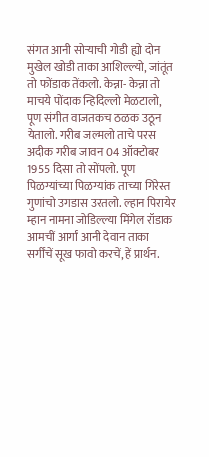संगत आनी सोऱ्याची गोडी ह्यो दोन मुखेल खोडी ताका आशिल्ल्यो, जांतूंत तो फोंडाक तेंकलो. केन्ना- केन्ना तो माचये पोंदाक न्हिदिल्लो मेळटालो, पूण संगीत वाजतकच ठळक उठून येतालो. गरीब जल्मलो ताचे परस अदीक गरीब जावन 04 ऑक्टोबर 1955 दिसा तो सोंपलो. पूण पिळग्यांच्या पिळग्यांक ताच्या गिरेस्त गुणांचो उगडास उरतलो. ल्हान पिरायेर म्हान नामना जोडिल्ल्या मिंगेल रॉडाक आमचीं आर्गां आनी देवान ताका सर्गींचें सूख फावो करचें, हें प्रार्थन.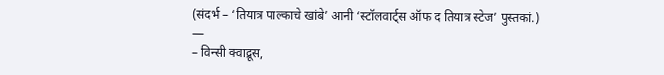(संदर्भ – ‘तियात्र पाल्काचे खांबे’ आनी ‘स्टॉलवार्ट्स ऑफ द तियात्र स्टेज’ पुस्तकां.)
—
– विन्सी क्वाद्रूस,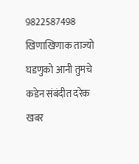9822587498
खिणाखिणाक ताज्यो घडणुको आनी तुमचे कडेन संबंदीत दरेक खबर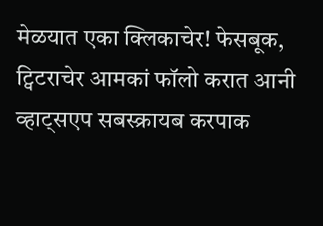मेळयात एका क्लिकाचेर! फेसबूक, ट्विटराचेर आमकां फॉलो करात आनी व्हाट्सएप सबस्क्रायब करपाक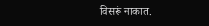विसरूं नाकात.